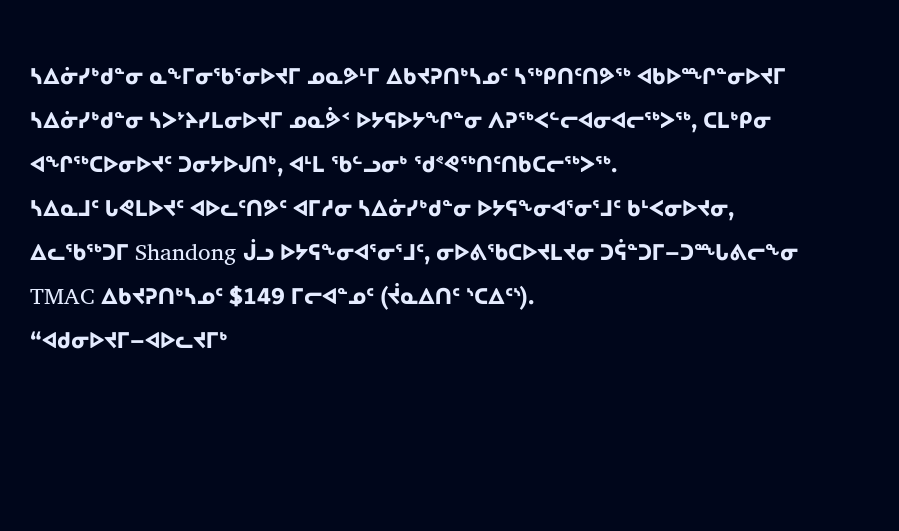ᓴᐃᓃᓯᒃᑯᓐᓂ ᓇᖕᒥᓂᖃᕐᓂᐅᔪᒥ ᓄᓇᕗᒻᒥ ᐃᑲᔪᕈᑎᒃᓴᓄᑦ ᓴᖅᑭᑎᑦᑎᕗᖅ ᐊᑲᐅᙱᓐᓂᐅᔪᒥ
ᓴᐃᓃᓯᒃᑯᓐᓂ ᓴᐳᔾᔨᓯᒪᓂᐅᔪᒥ ᓄᓇᕘᑉ ᐅᔭᕋᐅᔭᖏᓐᓂ ᐱᕈᖅᐸᓪᓕᐊᓂᐊᓕᖅᐳᖅ, ᑕᒪᒃᑭᓂ ᐊᖏᖅᑕᐅᓂᐅᔪᑦ ᑐᓂᔭᐅᒍᑎᒃ, ᐊᒻᒪ ᖃᓪᓗᓂᒃ ᖁᕝᕙᖅᑎᑦᑎᑲᑕᓕᖅᐳᖅ.
ᓴᐃᓇᒧᑦ ᒐᕙᒪᐅᔪᑦ ᐊᐅᓚᑦᑎᕗᑦ ᐊᒥᓱᓂ ᓴᐃᓃᓯᒃᑯᓐᓂ ᐅᔭᕋᖕᓂᐊᕐᓂᕐᒧᑦ ᑲᒻᐸᓂᐅᔪᓂ, ᐃᓚᖃᖅᑐᒥ Shandong ᒎᓗ ᐅᔭᕋᖕᓂᐊᕐᓂᕐᒧᑦ, ᓂᐅᕕᖃᑕᐅᔪᒪᔪᓂ ᑐᕌᓐᑐᒥ–ᑐᙵᕕᓕᖕᓂ TMAC ᐃᑲᔪᕈᑎᒃᓴᓄᑦ $149 ᒥᓕᐊᓐᓄᑦ (ᔫᓇᐃᑎᑦ ᔅᑕᐃᑦᔅ).
“ᐊᑯᓂᐅᔪᒥ–ᐊᐅᓚᔪᒥᒃ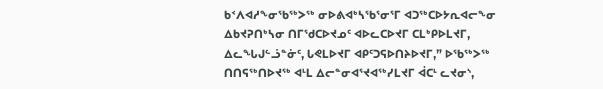ᑲᑉᐱᐊᓱᖕᓂᖃᖅᐳᖅ ᓂᐅᕕᐊᒃᓴᖃᕐᓂᕐᒥ ᐊᑐᖅᑕᐅᔭᕆᐊᓕᖕᓂ ᐃᑲᔪᕈᑎᒃᓴᓂ ᑎᒥᖁᑕᐅᔪᓄᑦ ᐊᐅᓚᑕᐅᔪᒥ ᑕᒪᒃᑭᐅᒪᔪᒥ, ᐃᓚᖓᒍᓪᓘᓐᓃᑦ, ᒐᕙᒪᐅᔪᒥ ᐊᑭᑦᑐᕋᐅᑎᔨᐅᔪᒥ,” ᐅᖃᖅᐳᖅ ᑎᑎᕋᖅᑎᐅᔪᖅ ᐊᒻᒪ ᐃᓕᓐᓂᐊᕐᔪᐊᖅᓯᒪᔪᒥ ᐋᑕᒻ ᓚᔪᓂᔅ,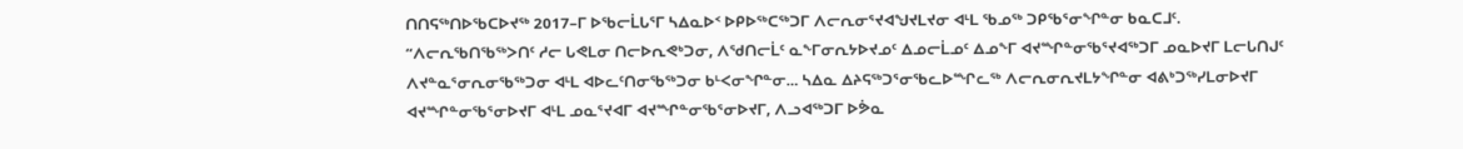ᑎᑎᕋᖅᑎᐅᖃᑕᐅᔪᖅ 2017–ᒥ ᐅᖃᓕᒫᒐᕐᒥ ᓴᐃᓇᐅᑉ ᐅᑭᐅᖅᑕᖅᑐᒥ ᐱᓕᕆᓂᕐᔪᐊᖑᔪᒪᔪᓂ ᐊᒻᒪ ᖃᓄᖅ ᑐᑭᖃᕐᓂᖏᓐᓂ ᑲᓇᑕᒧᑦ. “ᐱᓕᕆᖃᑎᖃᖅᐳᑎᑦ ᓱᓕ ᒐᕙᒪᓂ ᑎᓕᐅᕆᕙᒃᑐᓂ, ᐱᖁᑎᓕᒫᑦ ᓇᖕᒥᓂᕆᔭᐅᔪᓄᑦ ᐃᓄᓕᒫᓄᑦ ᐃᓄᖕᒥ ᐊᔪᙱᓐᓂᖃᕐᔪᐊᖅᑐᒥ ᓄᓇᐅᔪᒥ ᒪᓕᒐᑎᒍᑦ ᐱᔪᓐᓇᕐᓂᕆᓂᖃᖅᑐᓂ ᐊᒻᒪ ᐊᐅᓚᑦᑎᓂᖃᖅᑐᓂ ᑲᒻᐸᓂᖏᓐᓂ... ᓴᐃᓇ ᐃᔨᕋᖅᑐᕐᓂᖃᓚᐅᙱᓚᖅ ᐱᓕᕆᓂᕆᔪᒪᔭᖏᓐᓂ ᐊᕕᒃᑐᖅᓯᒪᓂᐅᔪᒥ ᐊᔪᙱᓐᓂᖃᕐᓂᐅᔪᒥ ᐊᒻᒪ ᓄᓇᕐᔪᐊᒥ ᐊᔪᙱᓐᓂᖃᕐᓂᐅᔪᒥ, ᐱᓗᐊᖅᑐᒥ ᐅᕘᓇ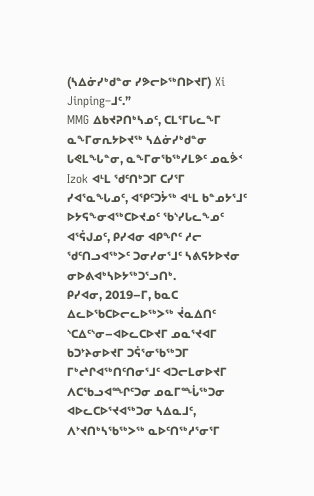(ᓴᐃᓃᓯᒃᑯᓐᓂ ᓯᕗᓕᐅᖅᑎᐅᔪᒥ) Xi Jinping–ᒧᑦ.”
MMG ᐃᑲᔪᕈᑎᒃᓴᓄᑦ, ᑕᒪᕐᒥᒐᓚᖕᒥ ᓇᖕᒥᓂᕆᔭᐅᔪᖅ ᓴᐃᓃᓯᒃᑯᓐᓂ ᒐᕙᒪᖓᓐᓂ, ᓇᖕᒥᓂᖃᖅᓯᒪᕗᑦ ᓄᓇᕘᑉ Izok ᐊᒻᒪ ᖁᑦᑎᒃᑐᒥ ᑕᓯᕐᒥ ᓯᐊᕐᓇᖓᓄᑦ, ᐊᕿᑦᑐᔮᖅ ᐊᒻᒪ ᑲᓐᓄᔭᕐᒧᑦ ᐅᔭᕋᖕᓂᐊᖅᑕᐅᔪᓄᑦ ᖃᔅᓯᒐᓚᖕᓄᑦ ᐊᕐᕌᒍᓄᑦ, ᑭᓯᐊᓂ ᐊᑭᖏᑦ ᓱᓕ ᖁᑦᑎᓗᐊᖅᐳᑦ ᑐᓂᓯᓂᕐᒧᑦ ᓴᕕᕋᔭᐅᔪᓂ ᓂᐅᕕᐊᒃᓴᐅᔭᖅᑐᕐᓗᑎᒃ.
ᑭᓯᐊᓂ, 2019–ᒥ, ᑲᓇᑕ ᐃᓚᐅᖃᑕᐅᓕᓚᐅᖅᐳᖅ ᔫᓇᐃᑎᑦ ᔅᑕᐃᑦᔅᓂ–ᐊᐅᓚᑕᐅᔪᒥ ᓄᓇᕐᔪᐊᒥ ᑲᑐᔾᔨᓂᐅᔪᒥ ᑐᕌᕐᓂᖃᖅᑐᒥ ᒥᒃᖠᒋᐊᖅᑎᑦᑎᓂᕐᒧᑦ ᐊᑐᓕᒪᓂᐅᔪᒥ ᐱᑕᖃᓗᐊᙱᑦᑐᓂ ᓄᓇᒥᙶᖅᑐᓂ ᐊᐅᓚᑕᐅᕐᔪᐊᖅᑐᓂ ᓴᐃᓇᒧᑦ, ᐱᔾᔪᑎᒃᓴᖃᖅᐳᖅ ᓇᐅᑦᑎᖅᓱᕐᓂᕐᒥ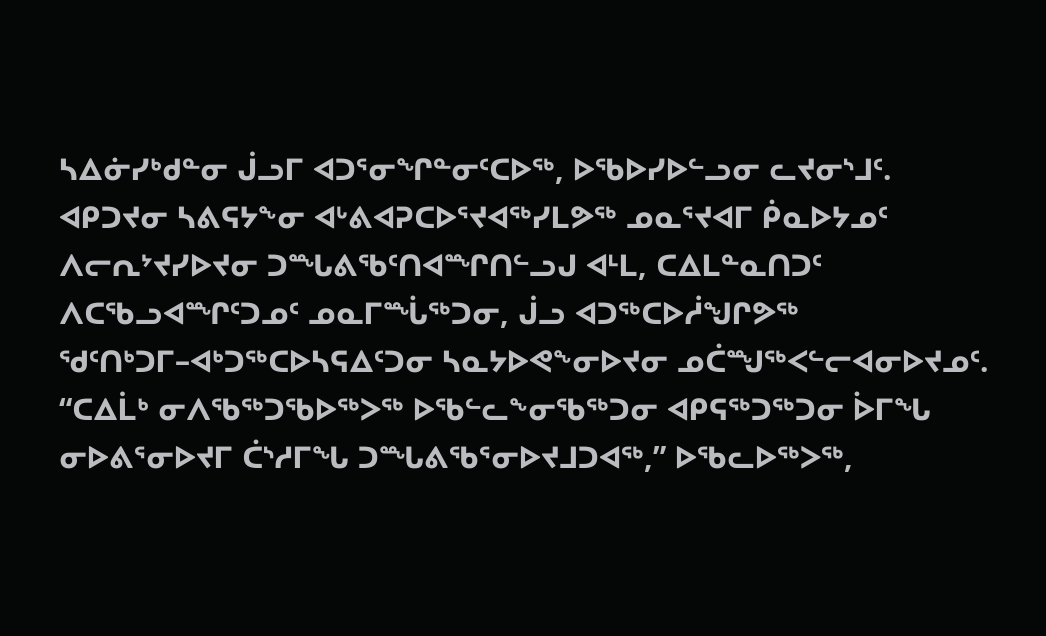ᓴᐃᓃᓯᒃᑯᓐᓂ ᒎᓗᒥ ᐊᑐᕐᓂᖏᓐᓂᑦᑕᐅᖅ, ᐅᖃᐅᓯᐅᓪᓗᓂ ᓚᔪᓂᔅᒧᑦ. ᐊᑭᑐᔪᓂ ᓴᕕᕋᔭᖕᓂ ᐊᒡᕕᐊᕈᑕᐅᕐᔪᐊᖅᓯᒪᕗᖅ ᓄᓇᕐᔪᐊᒥ ᑮᓇᐅᔭᓄᑦ ᐱᓕᕆᔾᔪᓯᐅᔪᓂ ᑐᙵᕕᖃᑦᑎᐊᙱᑎᓪᓗᒍ ᐊᒻᒪ, ᑕᐃᒪᓐᓇᑎᑐᑦ ᐱᑕᖃᓗᐊᙱᑦᑐᓄᑦ ᓄᓇᒥᙶᖅᑐᓂ, ᒎᓗ ᐊᑐᖅᑕᐅᓲᖑᒋᕗᖅ ᖁᑦᑎᒃᑐᒥ–ᐊᒃᑐᖅᑕᐅᓴᕋᐃᑦᑐᓂ ᓴᓇᔭᐅᕙᖕᓂᐅᔪᓂ ᓄᑖᙳᖅᐸᓪᓕᐊᓂᐅᔪᓄᑦ.
“ᑕᐃᒫᒃ ᓂᐱᖃᖅᑐᖃᐅᖅᐳᖅ ᐅᖃᓪᓚᖕᓂᖃᖅᑐᓂ ᐊᑭᕋᖅᑐᖅᑐᓂ ᐆᒥᖓ ᓂᐅᕕᕐᓂᐅᔪᒥ ᑖᔅᓱᒥᖓ ᑐᙵᕕᖃᕐᓂᐅᔪᒧᑐᐊᖅ,” ᐅᖃᓚᐅᖅᐳᖅ,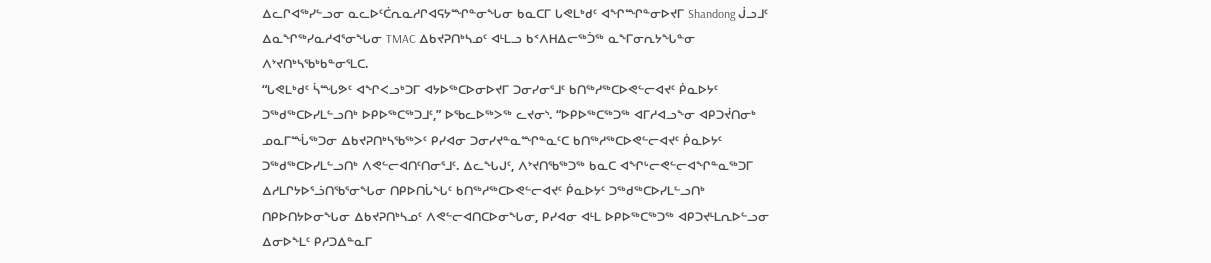ᐃᓚᒋᐊᖅᓯᓪᓗᓂ ᓇᓚᐅᑦᑖᕆᓇᓱᒋᐊᕋᔭᙱᓐᓂᖓᓂ ᑲᓇᑕᒥ ᒐᕙᒪᒃᑯᑦ ᐊᖏᙱᓐᓂᐅᔪᒥ Shandong ᒎᓗᒧᑦ ᐃᓇᖏᖅᓯᓇᓱᐊᕐᓂᖓᓂ TMAC ᐃᑲᔪᕈᑎᒃᓴᓄᑦ ᐊᒻᒪᓗ ᑲᑉᐱᕼᐃᓕᖅᑑᖅ ᓇᖕᒥᓂᕆᔭᖓᓐᓂ ᐱᔾᔪᑎᒃᓴᖃᒃᑲᓐᓂᕐᒪᑕ.
“ᒐᕙᒪᒃᑯᑦ ᓵᙵᕗᑦ ᐊᖏᐸᓗᒃᑐᒥ ᐊᔭᐅᖅᑕᐅᓂᐅᔪᒥ ᑐᓂᓯᓂᕐᒧᑦ ᑲᑎᖅᓱᖅᑕᐅᕙᓪᓕᐊᔪᑦ ᑮᓇᐅᔭᑦ ᑐᖅᑯᖅᑕᐅᓯᒪᓪᓗᑎᒃ ᐅᑭᐅᖅᑕᖅᑐᒧᑦ,” ᐅᖃᓚᐅᖅᐳᖅ ᓚᔪᓂᔅ. “ᐅᑭᐅᖅᑕᖅᑐᖅ ᐊᒥᓱᐊᓗᖕᓂ ᐊᑭᑐᔫᑎᓂᒃ ᓄᓇᒥᙶᖅᑐᓂ ᐃᑲᔪᕈᑎᒃᓴᖃᖅᐳᑦ ᑭᓯᐊᓂ ᑐᓂᓯᔪᓐᓇᙱᓐᓇᑦᑕ ᑲᑎᖅᓱᖅᑕᐅᕙᓪᓕᐊᔪᑦ ᑮᓇᐅᔭᑦ ᑐᖅᑯᖅᑕᐅᓯᒪᓪᓗᑎᒃ ᐱᕙᓪᓕᐊᑎᑦᑎᓂᕐᒧᑦ. ᐃᓚᖓᒍᑦ, ᐱᔾᔪᑎᖃᖅᑐᖅ ᑲᓇᑕ ᐊᖏᒡᓕᕙᓪᓕᐊᖏᓐᓇᖅᑐᒥ ᐃᓱᒪᒋᔭᐅᕐᓘᑎᖃᕐᓂᖓᓂ ᑎᑭᐅᑎᒑᖓᑦ ᑲᑎᖅᓱᖅᑕᐅᕙᓪᓕᐊᔪᑦ ᑮᓇᐅᔭᑦ ᑐᖅᑯᖅᑕᐅᓯᒪᓪᓗᑎᒃ ᑎᑭᐅᑎᔭᐅᓂᖓᓂ ᐃᑲᔪᕈᑎᒃᓴᓄᑦ ᐱᕙᓪᓕᐊᑎᑕᐅᓂᖓᓂ, ᑭᓯᐊᓂ ᐊᒻᒪ ᐅᑭᐅᖅᑕᖅᑐᖅ ᐊᑭᑐᔪᒻᒪᕆᐅᓪᓗᓂ ᐃᓂᐅᖕᒪᑦ ᑭᓱᑐᐃᓐᓇᒥ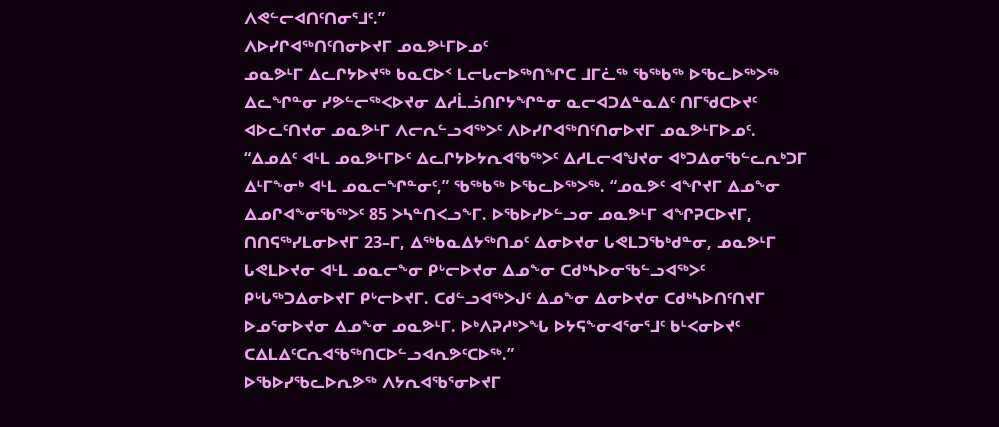ᐱᕙᓪᓕᐊᑎᑦᑎᓂᕐᒧᑦ.”
ᐱᐅᓯᒋᐊᖅᑎᑦᑎᓂᐅᔪᒥ ᓄᓇᕗᒻᒥᐅᓄᑦ
ᓄᓇᕗᒻᒥ ᐃᓚᒋᔭᐅᔪᖅ ᑲᓇᑕᐅᑉ ᒪᓕᒐᓕᐅᖅᑎᖏᑕ ᒧᒥᓛᖅ ᖃᖅᑲᖅ ᐅᖃᓚᐅᖅᐳᖅ ᐃᓚᖏᓐᓂ ᓯᕗᓪᓕᖅᐸᐅᔪᓂ ᐃᓱᒫᓘᑎᒋᔭᖏᓐᓂ ᓇᓕᐊᑐᐃᓐᓇᐃᑦ ᑎᒥᖁᑕᐅᔪᑦ ᐊᐅᓚᑦᑎᔪᓂ ᓄᓇᕗᒻᒥ ᐱᓕᕆᓪᓗᐊᖅᐳᑦ ᐱᐅᓯᒋᐊᖅᑎᑦᑎᓂᐅᔪᒥ ᓄᓇᕗᒻᒥᐅᓄᑦ.
“ᐃᓄᐃᑦ ᐊᒻᒪ ᓄᓇᕗᒻᒥᐅᑦ ᐃᓚᒋᔭᐅᔭᕆᐊᖃᖅᐳᑦ ᐃᓱᒪᓕᐊᖑᔪᓂ ᐊᒃᑐᐃᓂᖃᓪᓚᕆᒃᑐᒥ ᐃᒻᒥᖕᓂᒃ ᐊᒻᒪ ᓄᓇᓕᖏᓐᓂᑦ,” ᖃᖅᑲᖅ ᐅᖃᓚᐅᖅᐳᖅ. “ᓄᓇᕗᑦ ᐊᖏᔪᒥ ᐃᓄᖕᓂ ᐃᓄᒋᐊᖕᓂᖃᖅᐳᑦ 85 ᐳᓴᓐᑎᐸᓗᖕᒥ. ᐅᖃᐅᓯᐅᓪᓗᓂ ᓄᓇᕗᒻᒥ ᐊᖏᕈᑕᐅᔪᒥ, ᑎᑎᕋᖅᓯᒪᓂᐅᔪᒥ 23–ᒥ, ᐃᖅᑲᓇᐃᔭᖅᑎᓄᑦ ᐃᓂᐅᔪᓂ ᒐᕙᒪᑐᖃᒃᑯᓐᓂ, ᓄᓇᕗᒻᒥ ᒐᕙᒪᐅᔪᓂ ᐊᒻᒪ ᓄᓇᓕᖕᓂ ᑭᒡᓕᐅᔪᓂ ᐃᓄᖕᓂ ᑕᑯᒃᓴᐅᓂᖃᓪᓗᐊᖅᐳᑦ ᑭᒡᒐᖅᑐᐃᓂᐅᔪᒥ ᑭᒡᓕᐅᔪᒥ. ᑕᑯᓪᓗᐊᖅᐳᒍᑦ ᐃᓄᖕᓂ ᐃᓂᐅᔪᓂ ᑕᑯᒃᓴᐅᑎᑦᑎᔪᒥ ᐅᓄᕐᓂᐅᔪᓂ ᐃᓄᖕᓂ ᓄᓇᕗᒻᒥ. ᐅᒃᐱᕈᓱᒃᐳᖓ ᐅᔭᕋᖕᓂᐊᕐᓂᕐᒧᑦ ᑲᒻᐸᓂᐅᔪᑦ ᑕᐃᒪᐃᑦᑕᕆᐊᖃᖅᑎᑕᐅᓪᓗᐊᕆᕗᑦᑕᐅᖅ.”
ᐅᖃᐅᓯᖃᓚᐅᕆᕗᖅ ᐱᔭᕆᐊᖃᕐᓂᐅᔪᒥ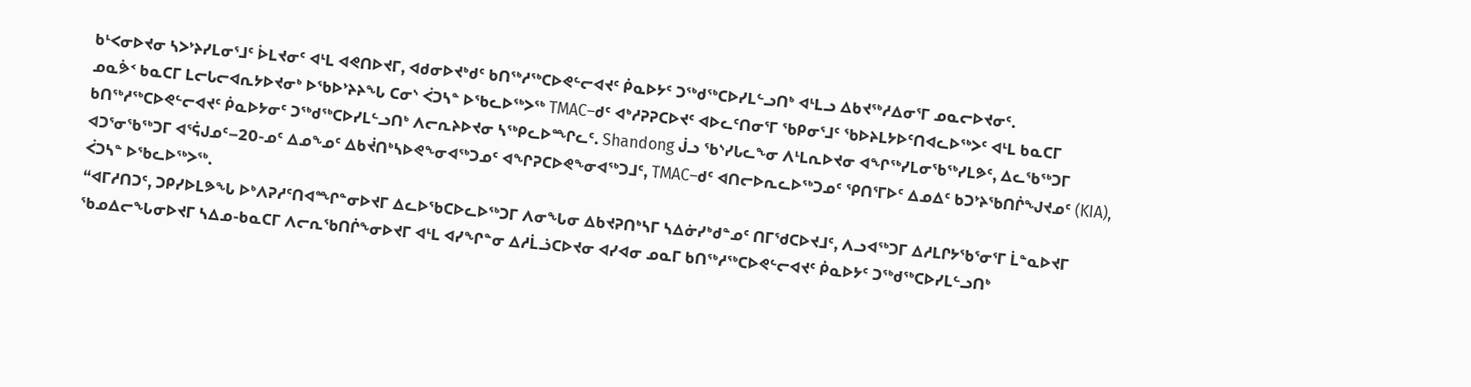ᑲᒻᐸᓂᐅᔪᓂ ᓴᐳᔾᔨᓯᒪᓂᕐᒧᑦ ᐆᒪᔪᓂᑦ ᐊᒻᒪ ᐊᕙᑎᐅᔪᒥ, ᐊᑯᓂᐅᔪᒃᑯᑦ ᑲᑎᖅᓱᖅᑕᐅᕙᓪᓕᐊᔪᑦ ᑮᓇᐅᔭᑦ ᑐᖅᑯᖅᑕᐅᓯᒪᓪᓗᑎᒃ ᐊᒻᒪᓗ ᐃᑲᔪᖅᓱᐃᓂᕐᒥ ᓄᓇᓕᐅᔪᓂᑦ.
ᓄᓇᕘᑉ ᑲᓇᑕᒥ ᒪᓕᒐᓕᐊᕆᔭᐅᔪᓂᒃ ᐅᖃᐅᔾᔨᔨᖓ ᑕᓂᔅ ᐹᑐᓴᓐ ᐅᖃᓚᐅᖅᐳᖅ TMAC–ᑯᑦ ᐊᒃᓱᕈᕈᑕᐅᔪᑦ ᐊᐅᓚᑦᑎᓂᕐᒥ ᖃᑭᓂᕐᒧᑦ ᖃᐅᔨᒪᔭᐅᑦᑎᐊᓚᐅᖅᐳᑦ ᐊᒻᒪ ᑲᓇᑕᒥ ᑲᑎᖅᓱᖅᑕᐅᕙᓪᓕᐊᔪᑦ ᑮᓇᐅᔭᓂᑦ ᑐᖅᑯᖅᑕᐅᓯᒪᓪᓗᑎᒃ ᐱᓕᕆᔨᐅᔪᓂ ᓴᖅᑭᓚᐅᙱᓚᑦ. Shandong ᒎᓗ ᖃᔅᓯᒐᓚᖕᓂ ᐱᒻᒪᕆᐅᔪᓂ ᐊᖏᖅᓯᒪᓂᖃᖅᓯᒪᕗᑦ, ᐃᓚᖃᖅᑐᒥ ᐊᑐᕐᓂᖃᖅᑐᒥ ᐊᕐᕌᒍᓄᑦ–20-ᓄᑦ ᐃᓄᖕᓄᑦ ᐃᑲᔫᑎᒃᓴᐅᕙᖕᓂᐊᖅᑐᓄᑦ ᐊᖏᕈᑕᐅᕙᖕᓂᐊᖅᑐᒧᑦ, TMAC–ᑯᑦ ᐊᑎᓕᐅᕆᓚᐅᖅᑐᓄᑦ ᕿᑎᕐᒥᐅᑦ ᐃᓄᐃᑦ ᑲᑐᔾᔨᖃᑎᒌᖑᔪᓄᑦ (KIA), ᐹᑐᓴᓐ ᐅᖃᓚᐅᖅᐳᖅ.
“ᐊᒥᓱᑎᑐᑦ, ᑐᑭᓯᐅᒪᕗᖓ ᐅᒃᐱᕈᓱᑦᑎᐊᙱᓐᓂᐅᔪᒥ ᐃᓚᐅᖃᑕᐅᓚᐅᖅᑐᒥ ᐱᓂᖓᓂ ᐃᑲᔪᕈᑎᒃᓴᒥ ᓴᐃᓃᓯᒃᑯᓐᓄᑦ ᑎᒥᖁᑕᐅᔪᒧᑦ, ᐱᓗᐊᖅᑐᒥ ᐃᓱᒪᒋᔭᖃᕐᓂᕐᒥ ᒫᓐᓇᐅᔪᒥ ᖃᓄᐃᓕᖓᓂᐅᔪᒥ ᓴᐃᓄ-ᑲᓇᑕᒥ ᐱᓕᕆᖃᑎᒌᖕᓂᐅᔪᒥ ᐊᒻᒪ ᐊᓯᖏᓐᓂ ᐃᓱᒫᓘᑕᐅᔪᓂ ᐊᓯᐊᓂ ᓄᓇᒥ ᑲᑎᖅᓱᖅᑕᐅᕙᓪᓕᐊᔪᑦ ᑮᓇᐅᔭᑦ ᑐᖅᑯᖅᑕᐅᓯᒪᓪᓗᑎᒃ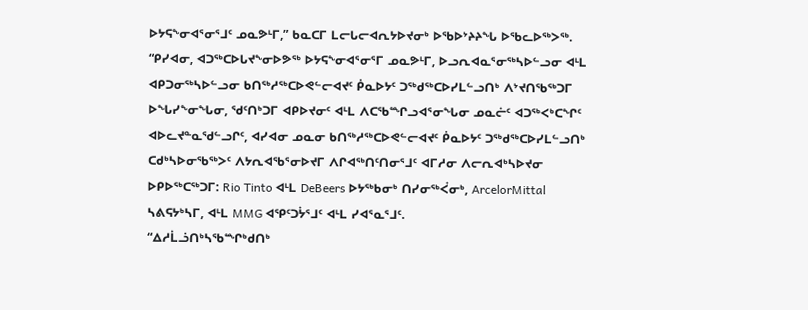ᐅᔭᕋᖕᓂᐊᕐᓂᕐᒧᑦ ᓄᓇᕗᒻᒥ,” ᑲᓇᑕᒥ ᒪᓕᒐᓕᐊᕆᔭᐅᔪᓂᒃ ᐅᖃᐅᔾᔨᔨᖓ ᐅᖃᓚᐅᖅᐳᖅ. “ᑭᓯᐊᓂ, ᐊᑐᖅᑕᐅᒐᔪᖕᓂᐅᕗᖅ ᐅᔭᕋᖕᓂᐊᕐᓂᕐᒥ ᓄᓇᕗᒻᒥ, ᐅᓗᕆᐊᓇᕐᓂᖅᓴᐅᓪᓗᓂ ᐊᒻᒪ ᐊᑭᑐᓂᖅᓴᐅᓪᓗᓂ ᑲᑎᖅᓱᖅᑕᐅᕙᓪᓕᐊᔪᑦ ᑮᓇᐅᔭᑦ ᑐᖅᑯᖅᑕᐅᓯᒪᓪᓗᑎᒃ ᐱᔾᔪᑎᖃᖅᑐᒥ ᐅᖓᓯᖕᓂᖓᓂ, ᖁᑦᑎᒃᑐᒥ ᐊᑭᐅᔪᓂᑦ ᐊᒻᒪ ᐱᑕᖃᙱᓗᐊᕐᓂᖓᓂ ᓄᓇᓖᑦ ᐊᑐᖅᐸᒃᑕᖏᑦ ᐊᐅᓚᔪᓐᓇᖁᓪᓗᒋᑦ, ᐊᓯᐊᓂ ᓄᓇᓂ ᑲᑎᖅᓱᖅᑕᐅᕙᓪᓕᐊᔪᑦ ᑮᓇᐅᔭᑦ ᑐᖅᑯᖅᑕᐅᓯᒪᓪᓗᑎᒃ ᑕᑯᒃᓴᐅᓂᖃᖅᐳᑦ ᐱᔭᕆᐊᖃᕐᓂᐅᔪᒥ ᐱᒋᐊᖅᑎᑦᑎᓂᕐᒧᑦ ᐊᒥᓱᓂ ᐱᓕᕆᐊᒃᓴᐅᔪᓂ ᐅᑭᐅᖅᑕᖅᑐᒥ: Rio Tinto ᐊᒻᒪ DeBeers ᐅᔭᖅᑲᓂᒃ ᑎᓯᓂᖅᐹᓂᒃ, ArcelorMittal ᓴᕕᕋᔭᒃᓴᒥ, ᐊᒻᒪ MMG ᐊᕿᑦᑐᔮᕐᒧᑦ ᐊᒻᒪ ᓯᐊᕐᓇᕐᒧᑦ.
“ᐃᓱᒫᓘᑎᒃᓴᖃᙱᒃᑯᑎᒃ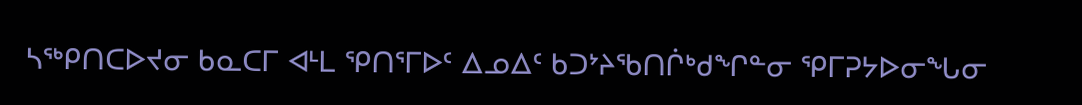ᓴᖅᑭᑎᑕᐅᔪᓂ ᑲᓇᑕᒥ ᐊᒻᒪ ᕿᑎᕐᒥᐅᑦ ᐃᓄᐃᑦ ᑲᑐᔾᔨᖃᑎᒌᒃᑯᖏᓐᓂ ᕿᒥᕈᔭᐅᓂᖓᓂ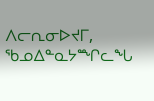ᐱᓕᕆᓂᐅᔪᒥ, ᖃᓄᐃᓐᓇᔭᙱᓚᖓ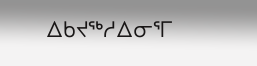ᐃᑲᔪᖅᓱᐃᓂᕐᒥ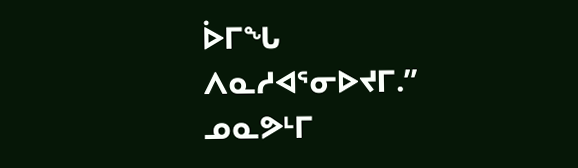ᐆᒥᖓ ᐱᓇᓱᐊᕐᓂᐅᔪᒥ.”
ᓄᓇᕗᒻᒥ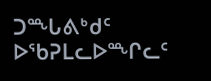ᑐᙵᕕᒃᑯᑦ ᐅᖃᕈᒪᓚᐅᙱᓚᑦ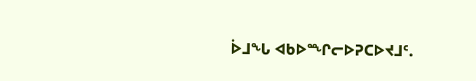ᐆᒧᖓ ᐊᑲᐅᙱᓕᐅᕈᑕᐅᔪᒧᑦ.